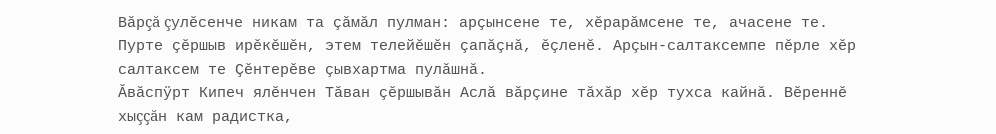Вăрçă çулĕсенче никам та çăмăл пулман: арçынсене те, хĕрарăмсене те, ачасене те. Пурте çĕршыв ирĕкĕшĕн, этем телейĕшĕн çапăçнă, ĕçленĕ. Арçын-салтаксемпе пĕрле хĕр салтаксем те Çĕнтерĕве çывхартма пулăшнă.
Ăвăспÿрт Кипеч ялĕнчен Тăван çĕршывăн Аслă вăрçине тăхăр хĕр тухса кайнă. Вĕреннĕ хыççăн кам радистка,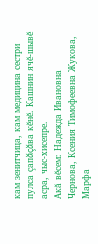кам зенитчица, кам медицина сестри пулса çапăçăва кĕнĕ. Кашнин ячĕ-шывĕ асра, чыс-хисепре.
Акă вĕсем: Надежда Ивановна Чернова, Ксения Тимофеевна Жукова, Марфа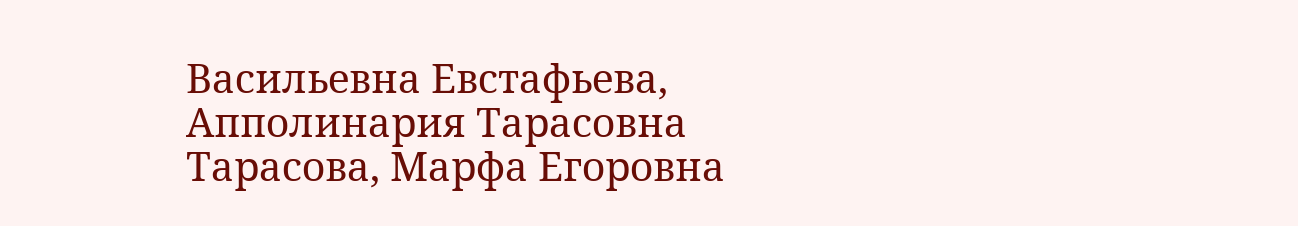Васильевна Евстафьева, Апполинария Тарасовна Тарасова, Марфа Егоровна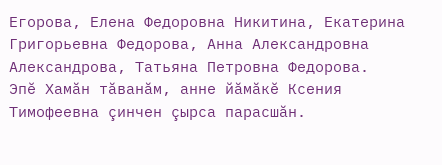Егорова, Елена Федоровна Никитина, Екатерина Григорьевна Федорова, Анна Александровна Александрова, Татьяна Петровна Федорова.
Эпĕ Хамăн тăванăм, анне йăмăкĕ Ксения Тимофеевна çинчен çырса парасшăн.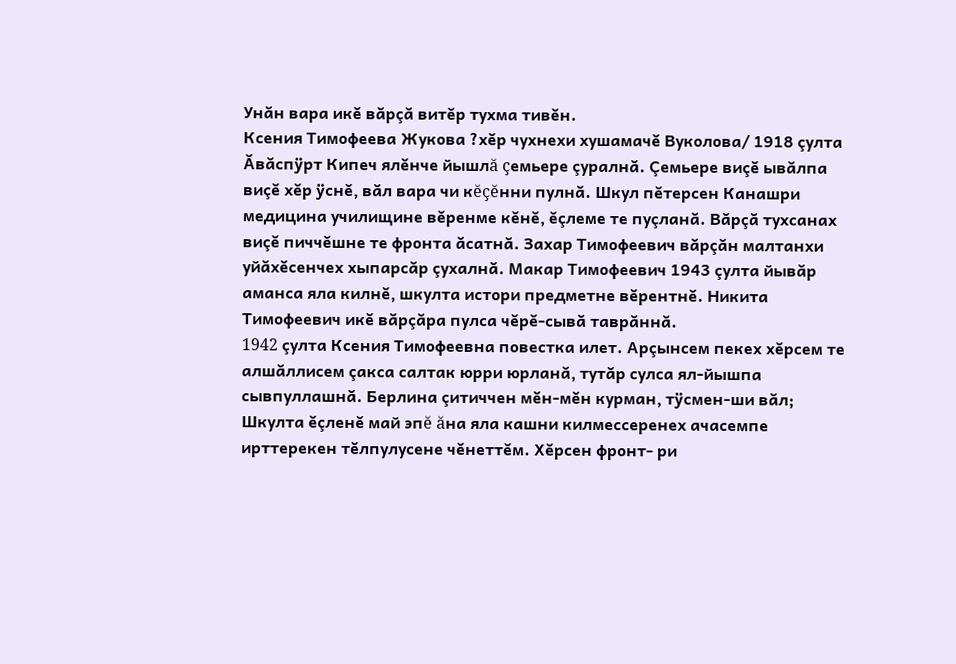Унăн вара икĕ вăрçă витĕр тухма тивĕн.
Ксения Тимофеева Жукова ?хĕр чухнехи хушамачĕ Вуколова/ 1918 çулта Ăвăспÿрт Кипеч ялĕнче йышлă çемьере çуралнă. Çемьере виçĕ ывăлпа виçĕ хĕр ÿснĕ, вăл вара чи кĕçĕнни пулнă. Шкул пĕтерсен Канашри медицина училищине вĕренме кĕнĕ, ĕçлеме те пуçланă. Вăрçă тухсанах виçĕ пиччĕшне те фронта ăсатнă. Захар Тимофеевич вăрçăн малтанхи уйăхĕсенчех хыпарсăр çухалнă. Макар Тимофеевич 1943 çулта йывăр аманса яла килнĕ, шкулта истори предметне вĕрентнĕ. Никита Тимофеевич икĕ вăрçăра пулса чĕрĕ-сывă таврăннă.
1942 çулта Ксения Тимофеевна повестка илет. Арçынсем пекех хĕрсем те алшăллисем çакса салтак юрри юрланă, тутăр сулса ял-йышпа сывпуллашнă. Берлина çитиччен мĕн-мĕн курман, тÿсмен-ши вăл; Шкулта ĕçленĕ май эпĕ ăна яла кашни килмессеренех ачасемпе ирттерекен тĕлпулусене чĕнеттĕм. Хĕрсен фронт- ри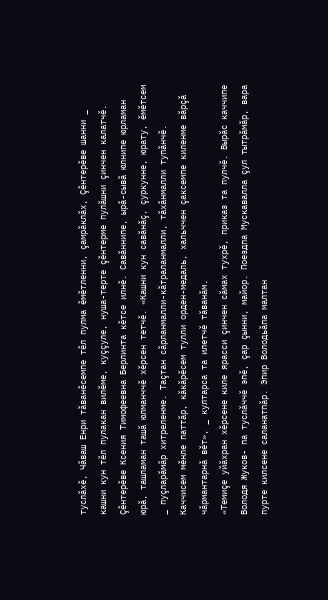туслăхĕ, Чăваш Енри тăванĕсемпе тĕл пулма ĕмĕтленни, çамрăклăх, Çĕнтерĕве шанни _ кашни кун тĕл пулакан вилĕме, куççуле, нуша-терте çĕнтерме пулăшни çинчен калатчĕ.
Çĕнтерĕве Ксения Тимофеевна Берлинта кĕтсе илнĕ. Савăннипе, ырă-сывă юлнипе юрламан юрă, ташламан ташă юлманччĕ хĕрсен тетчĕ. «Кашни кун савăнăç, çуркунне, юрату, ĕмĕтсем _ пуçларăмăр хитреленме. Таçтан сăрланмалли-кăтраланмалли, тăхăнмалли тупăнчĕ. Каччисем мĕнле паттăр, кăкăрĕсем тулли орден-медаль, хальччен çаксемпе киленме вăрçă чăрмантарнă вĕт», _ култарса та илетчĕ тăванăм.
«Темиçе уйăхран хĕрсене киле ярасси çинчен сăмах тухрĕ, приказ та пулчĕ. Вырăс каччипе Володя Жуков- па туслăччĕ эпĕ, çар çынни, майор. Поездпа Мускавалла çул тытрăмăр, вара пурте килсене саланатпăр. Эпир Володьăпа малтан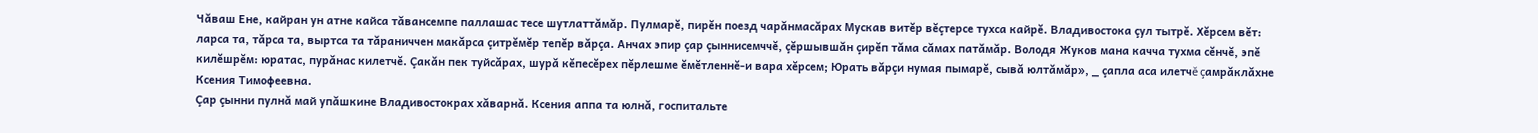Чăваш Ене, кайран ун атне кайса тăвансемпе паллашас тесе шутлаттăмăр. Пулмарĕ, пирĕн поезд чарăнмасăрах Мускав витĕр вĕçтерсе тухса кайрĕ. Владивостока çул тытрĕ. Хĕрсем вĕт: ларса та, тăрса та, выртса та тăраниччен макăрса çитрĕмĕр тепĕр вăрçа. Анчах эпир çар çыннисемччĕ, çĕршывшăн çирĕп тăма сăмах патăмăр. Володя Жуков мана качча тухма сĕнчĕ, эпĕ килĕшрĕм: юратас, пурăнас килетчĕ. Çакăн пек туйсăрах, шурă кĕпесĕрех пĕрлешме ĕмĕтленнĕ-и вара хĕрсем; Юрать вăрçи нумая пымарĕ, сывă юлтăмăр», _ çапла аса илетчĕ çамрăклăхне Ксения Тимофеевна.
Çар çынни пулнă май упăшкине Владивостокрах хăварнă. Ксения аппа та юлнă, госпитальте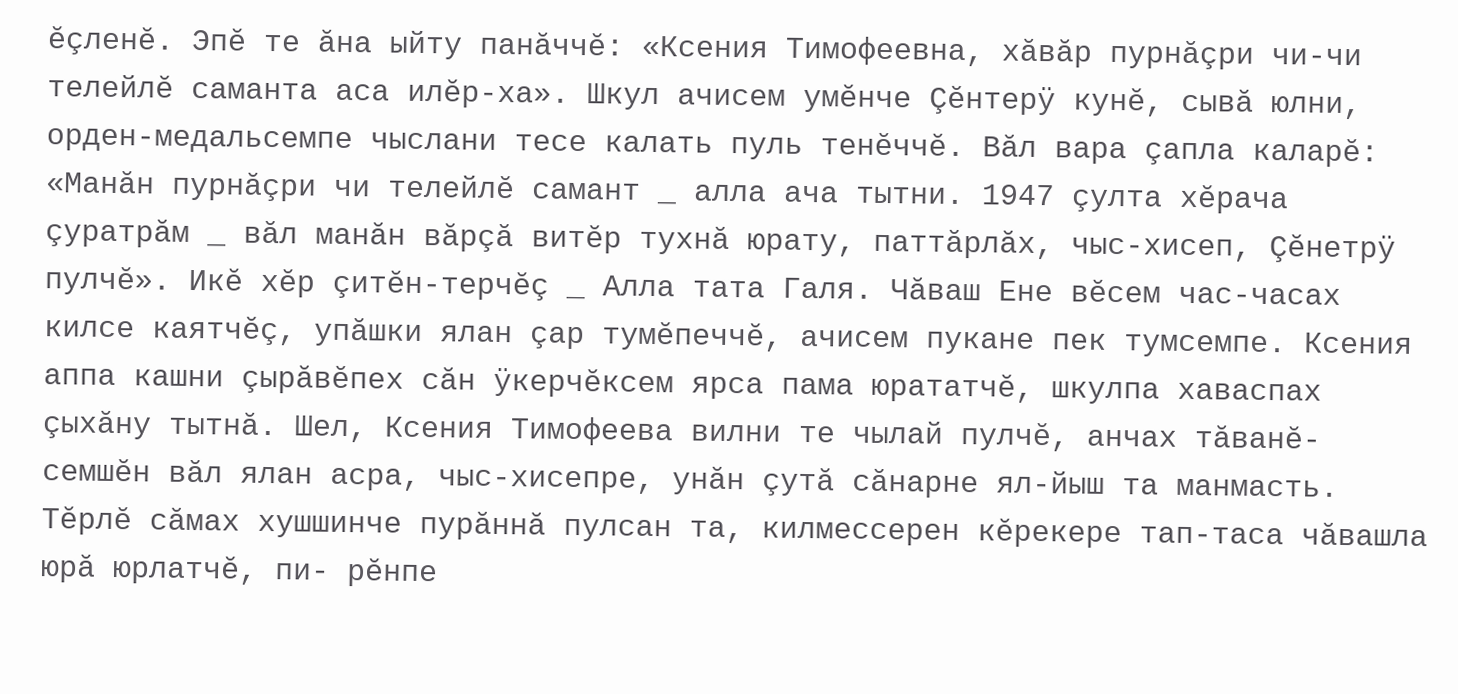ĕçленĕ. Эпĕ те ăна ыйту панăччĕ: «Ксения Тимофеевна, хăвăр пурнăçри чи-чи телейлĕ саманта аса илĕр-ха». Шкул ачисем умĕнче Çĕнтерÿ кунĕ, сывă юлни, орден-медальсемпе чыслани тесе калать пуль тенĕччĕ. Вăл вара çапла каларĕ: «Манăн пурнăçри чи телейлĕ самант _ алла ача тытни. 1947 çулта хĕрача çуратрăм _ вăл манăн вăрçă витĕр тухнă юрату, паттăрлăх, чыс-хисеп, Çĕнетрÿ пулчĕ». Икĕ хĕр çитĕн-терчĕç _ Алла тата Галя. Чăваш Ене вĕсем час-часах килсе каятчĕç, упăшки ялан çар тумĕпеччĕ, ачисем пукане пек тумсемпе. Ксения аппа кашни çырăвĕпех сăн ÿкерчĕксем ярса пама юрататчĕ, шкулпа хаваспах çыхăну тытнă. Шел, Ксения Тимофеева вилни те чылай пулчĕ, анчах тăванĕ- семшĕн вăл ялан асра, чыс-хисепре, унăн çутă сăнарне ял-йыш та манмасть. Тĕрлĕ сăмах хушшинче пурăннă пулсан та, килмессерен кĕрекере тап-таса чăвашла юрă юрлатчĕ, пи- рĕнпе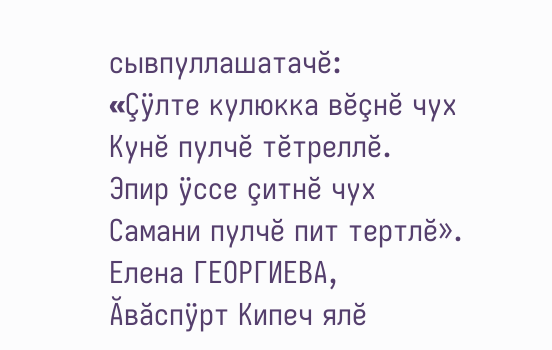сывпуллашатачĕ:
«Çÿлте кулюкка вĕçнĕ чух
Кунĕ пулчĕ тĕтреллĕ.
Эпир ÿссе çитнĕ чух
Самани пулчĕ пит тертлĕ».
Елена ГЕОРГИЕВА,
Ăвăспÿрт Кипеч ялĕ